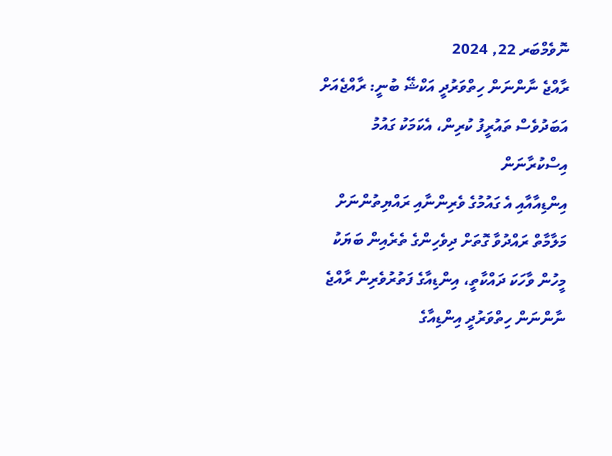ނޮވެމްބަރ 22, 2024
ރާއްޖެ ނާންނަން ހިތްވަރުދީ އަކްޝޭ ބުނީ: ރާއްޖެއަށް އަބަދުވެސް ތައުރީފު ކުރިން، އެކަމަކު ގައުމު އިސްކުރާނަން
އިންޑިއާއާއި އެ ގައުމުގެ ވެރިންނާއި ރައްޔިތުންނަށް މަލާމާތް ރައްދުވާ ގޮތަށް ދިވެހިންގެ ތެރެއިން ބަޔަކު މީހުން ވާހަކަ ދައްކާތީ، އިންޑިއާގެ ފަތުރުވެރިން ރާއްޖެ ނާންނަން ހިތްވަރުދީ އިންޑިއާގެ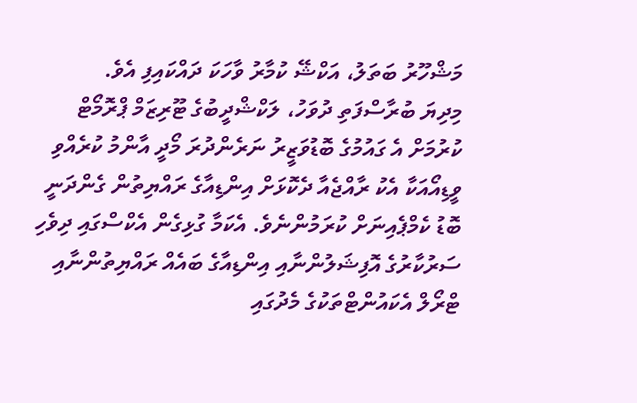މަޝްހޫރު ބަތަލު، އަކްޝޭ ކުމާރު ވާހަކަ ދައްކައިފި އެވެ.
މިދިޔަ ބުރާސްފަތި ދުވަހު، ލަކްޝްދީބުގެ ޓޫރިޒަމް ޕްރޮމޯޓް ކުރުމަށް އެ ގައުމުގެ ބޮޑުވަޒީރު ނަރެންދުރަ މޯދީ އާންމު ކުރެއްވި ވީޑިއޯއަކާ އެކު ރާއްޖެއާ ދެކޮޅަށް އިންޑިއާގެ ރައްޔިތުން ގެންދަނީ ބޮޑު ކެމްޕެއިނަށް ކުރަމުންނެވެ. އެކަމާ ގުޅިގެން އެކްސްގައި ދިވެހި ސަރުކާރުގެ އޮފިޝަލުންނާއި އިންޑިއާގެ ބައެއް ރައްޔިތުންނާއި ޓްރޯލް އެކައުންޓްތަކުގެ މެދުގައި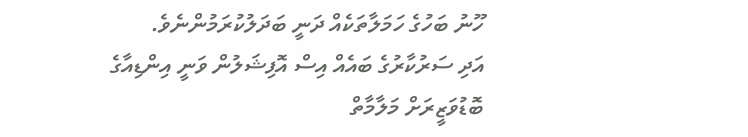ހޫނު ބަހުގެ ހަމަލާތަކެއް ދަނީ ބަދަލުކުރަމުންނެވެ.
އަދި ސަރުކާރުގެ ބައެއް އިސް އޮފިޝަލުން ވަނީ އިންޑިއާގެ ބޮޑުވަޒީރަށް މަލާމާތް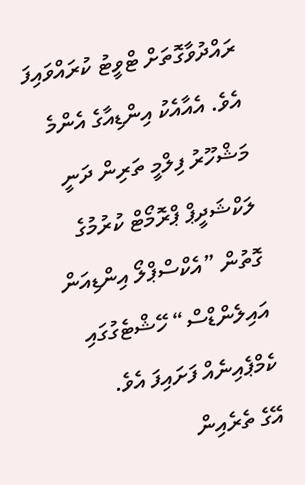ރައްދުވާގޮތަށް ޓްވީޓު ކުރައްވައިފަ އެވެ. އެއާއެކު އިންޑިއާގެ އެންމެ މަޝްހޫރު ފިލްމީ ތަރިން ދަނީ ލަކްޝަދީޕް ޕްރޮމޯޓް ކުރުމުގެ ގޮތުން ”އެކްސްޕްލޯ އިންޑިއަން އައިލެންޑްސް“ ހޭޝްޓެގުގައި ކެމްޕެއިނެއް ފަށައިފަ އެވެ.
އޭގެ ތެރެއިން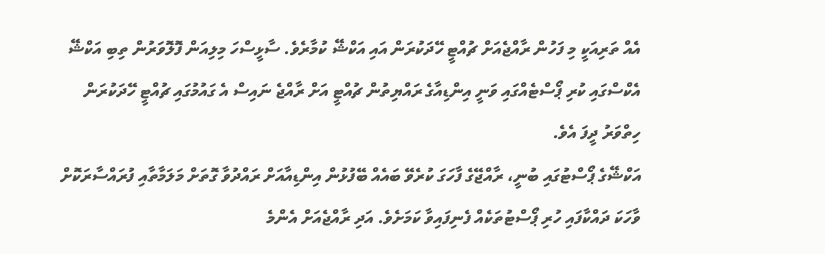އެއް ތަރިއަކީ މި ފަހުން ރާއްޖެއަށް ޗުއްޓީ ހޭދަކުރަން އައި އަކްޝޭ ކުމާރެވެ. ސާޅީސްހަ މިލިއަން ފޮލޮވަރުން ތިބި އަކްޝޭ އެކްސްގައި ކުރި ޕޯސްޓެއްގައި ވަނީ އިންޑިއާގެ ރައްޔިތުން ޗުއްޓީ އަށް ރާއްޖެ ނައިސް އެ ގައުމުގައި ޗުއްޓީ ހޭދަކުރަން ހިތްވަރު ދީފަ އެވެ.
އަކްޝޭގެ ޕޯސްޓުގައި ބުނީ، ރާއްޖޭގެ ފާހަގަ ކުރެވޭ ބައެއް ބޭފުޅުން އިންޑިއާއަށް ރައްދުވާ ގޮތަށް މަލަމާތާއި ފުރައްސާރަކޮށް ވާހަކަ ދައްކާފައި ހުރި ޕޯސްޓުތަކެއް ފެނިފައިވާ ކަމަށެވެ. އަދި ރާއްޖެއަށް އެންމެ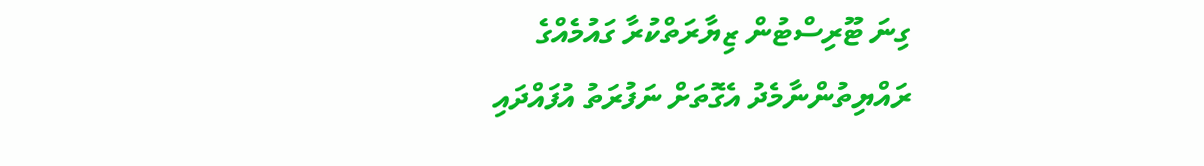ގިނަ ޓޫރިސްޓުން ޒިޔާރަތްކުރާ ގައުމެއްގެ ރައްޔިތުންނާމެދު އެގޮތަށް ނަފުރަތު އުފައްދައި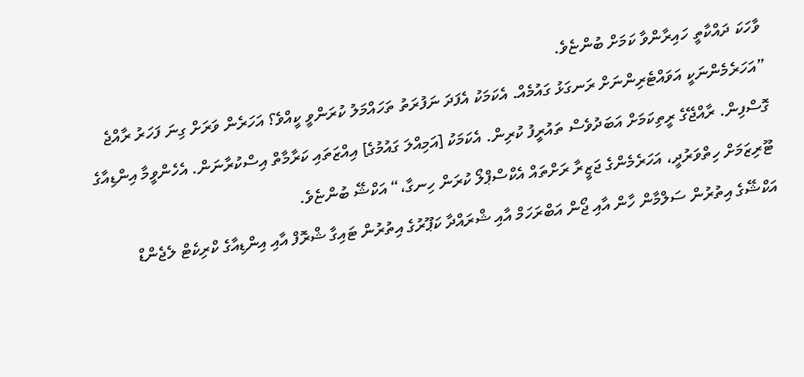ވާހަކަ ދައްކާތީ ހައިރާންވާ ކަމަށް ބުންޏެވެ.
”އަހަރެމެންނަކީ އަވައްޓެރިންނަށް ރަނގަޅު ގައުމެއް. އެކަމަކު އެފަދަ ނަފުރަތު ތަހައްމަލު ކުރަންވީ ކީއްވެ؟ އަހަރެން ވަރަށް ގިނަ ފަހަރު ރާއްޖެ ގޮސްފިން. ރާއްޖޭގެ ރީތިކަމަށް އަބަދުވެސް ތައުރީފު ކުރިން. އެކަމަކު [އަމިއްލަ ގައުމުގެ] އިއްޒަތައި ކަރާމާތް އިސްކުރާނަން. އެހެންވީމާ އިންޑިއާގެ ޓޫރިޒަމަށް ހިތްވަރުދީ، އަހަރެމެންގެ ޖަޒީރާ ރަށްތައް އެކްސްޕްލޯ ކުރަން ހިނގާ،“ އަކްޝޭ ބުންޏެވެ.
އަކްޝޭގެ އިތުރުން ސަލްމާން ހާން އާއި ޖޯން އަބްރަހަމް އާއި ޝްރައްދާ ކަޕޫރުގެ އިތުރުން ޓައިގާ ޝްރޮފް އާއި އިންޑިއާގެ ކްރިކެޓް ލެޖެންޑް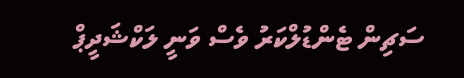ސަޗިން ޓެންޑުލްކަރު ވެސް ވަނީ ލަކްޝަދީޕް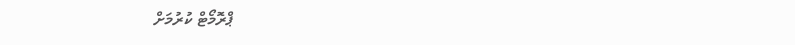ޕްރޮމޯޓް ކުރުމަށް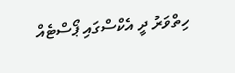ހިތްވަރު ދީ އެކްސްގައި ޕޯސްޓެއް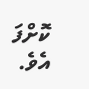ކޮށްފަ އެވެ.